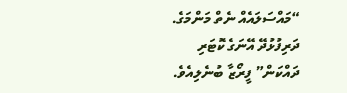“މައްސަލައެއް ނެތް މަންމަގެ. ދަރިފުޅުދޭ އޭނަގެ ކޮޓަރި ދައްކަން” ފީރޯޒާ ބުނެލިއެވެ.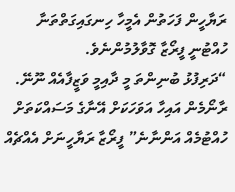ރަޔާހީން ފަހަތުން އެމީހާ ހިނގައިގަތްތަނާ ހުއްޓުނީ ފީރޯޒާ ގޮވާލުމުންނެވެ.
“ދަރިފުޅު ބުނިންތަ މީ ދާއިމީ ވަޒީފާއެއް ނޫނޭ. ރާނޯމެން އައިހާ އަވަހަކަށް އޭނާގެ މަސައްކަތަށް ހުއްޓުމެއް އަންނާނެ” ފީރޯޒާ ރަޔާހީނަށް އެއްޗެއް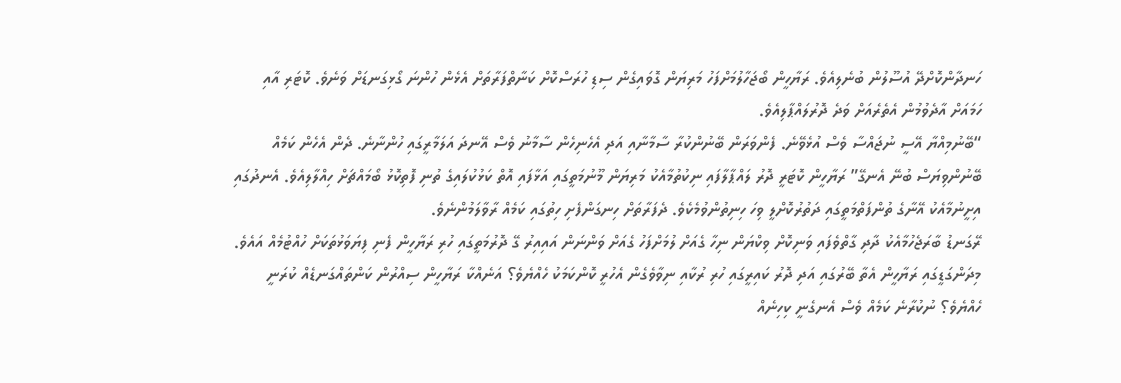ހަނދާންކޮށްދޭ އުސޫލުން ބުނެލިއެވެ. ރަޔާހީން ބޯޖަހާލުމަށްފަހު މަރިޔަން ގޮވައިގެން ސިޑި ހުރަސްކޮށް ކަނާތްފަރާތަށް އެޅެން ހުންނަ ގޯޅިގަނޑަށް ވަނެވެ. ކޮޓަރި އާއި ހަމައަށް އާދެވުމުން އެތެރެއަށް ވަދެ ދޮރުލައްޕާލިއެވެ.
“ބޭނުމިއްޔާ އޭސީ ނުޖައްސާ ވެސް އުޅެވޭނެ. ފެންވަރަން ބޭނުންކުރާ ސާމާނާއި އަދި އެހެނިހެން ސާމާނު ވެސް އޭނދަ އަލަމާރީގައި ހުންނާނެ. ދެން އެހެން ކަމެއް ބޭނުންވިޔަސް ބުނޭ އެނގޭ” ރަޔާހީން ކޮޓަރީ ދޮރު ލައްޕާލާފައި ނިކުތުމާއެކު މަރިޔަން މޫނުމަތީގައި އަޅާފައި އޮތް ކަޅުކުލައިގެ ތުނި ފޮތިކޮޅު ބޯމައްޗަށް ހިއްލާލިއެވެ. އެނދުގައި އިށީނުމާއެކު އޭނާގެ ތުންފަތްމަތީގައި ދަތުރުކޮށްލީ ވިހަ ހިނިތުންވުމެކެވެ. ދެފަރާތަށް ހިނގަންފެށި ހިތުގައި ކަމެއް ރާވާލަމުންނެވެ.
ރޭގަނޑު ބާރަޖެހުމާއެކު ދާދި ގާތްވެފައި ވަނިކޮށް ވިކްޔަން ނިހާ ގެއަށް ލުމަށްފަހު ގެއަށް ވަންނަން އައިއިރު ގޭ ދޮރުމަތީގައި ހުރި ރަޔާހީން ފެނި ފިޔަވަޅުތަކަށް ހުއްޓުމެއް އައެވެ. މިދަންގަޑީގައި ރަޔާހީން އެތާ ބޭރުގައި އަދި ދޮރު ކައިރީގައި ހުރި ރުކާއި ނިވާވެގެން އެހުރީ ކޮންކަމަކު ހެއްޔެވެ؟ އަނެއްކާ ރަޔާހީން ސިއްރުން ކަންތައްގަނޑެއް ކުރަނީ ހެއްޔެވެ؟ ނުކުރާނެ ކަމެއް ވެސް އެނގެނީ ކިހިނެއް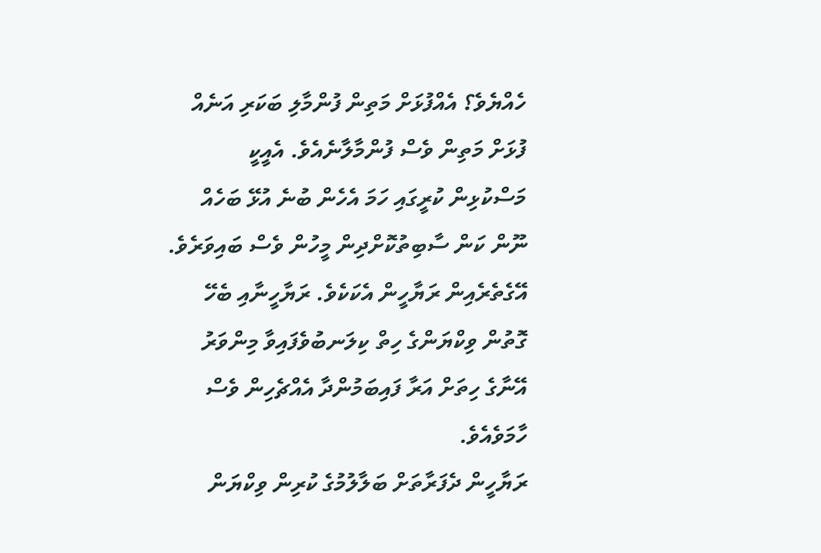ހެއްޔެވެ؟ އެއްފުޅަށް މަތިން ފުންމާލި ބަކަރި އަނެއް ފުޅަށް މަތިން ވެސް ފުންމާލާނެއެވެ. އެއީކީ މަސްކުޅިން ކުރީގައި ހަމަ އެހެން ބުނެ އުޅޭ ބަހެއް ނޫން ކަން ސާބިތުކޮށްދިން މީހުން ވެސް ބައިވަރެވެ. އޭގެތެރެއިން ރަޔާހީން އެކަކެވެ. ރަޔާހީނާއި ބެހޭ ގޮތުން ވިކްޔަންގެ ހިތް ކިލަނބުވެފައިވާ މިންވަރު އޭނާގެ ހިތަށް އަރާ ފައިބަމުންދާ އެއްޗެހިން ވެސް ހާމަވެއެވެ.
ރަޔާހީން ދެފަރާތަށް ބަލާލުމުގެ ކުރިން ވިކްޔަން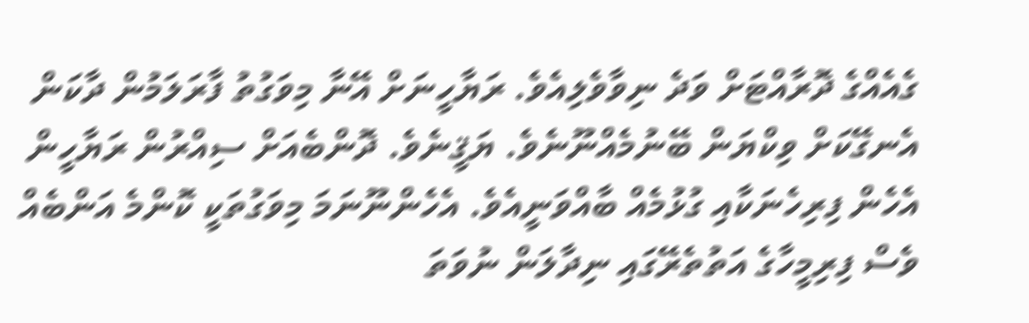ގެއެއްގެ ދޮރާއްޓަށް ވަދެ ނިވާވެލިއެވެ. ރަޔާހީނަށް އޭނާ މިވަގުތު ފާރަލަމުން ދާކަން އެނގޭކަށް ވިކްޔަން ބޭނުމެއްނޫނެވެ. ޔަޤީނެވެ. ދޮންބެއަށް ސިއްރުން ރަޔާހީން އެހެން ފިރިހެނަކާއި ގުޅުމެއް ބާއްވަނީއެވެ. އެހެންނޫނަމަ މިވަގުތަކީ ކޮންމެ އަންބެއް ވެސް ފިރިމީހާގެ އަތުތެރޭގައި ނިދާލަން ނުވަތަ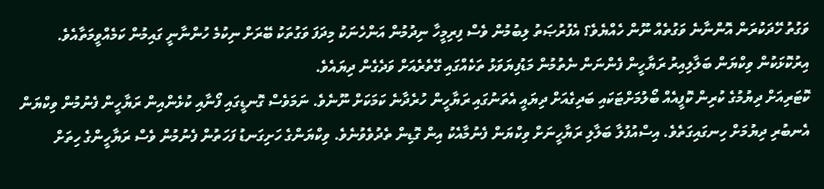ވަގުތު ހޭދަކުރަން އޮންނާނެ ވަގުތެއް ނޫން ހެއްޔެވެ؟ އެފުރުޞަތު ލިބުމުން ވެސް ފިރިމީހާ ނިދުމުން އަންހެނަކު މިދަފަ ވަގުތަކު ބޭރަށް ނިކުމެ ހުންނާނީ ގައިމުން ކަމެއްވީމަތާއެވެ. އިރުކޮޅަކުން ވިކްޔަން ބަލާލިއިރު ރަޔާހީން ފެންނަން ނެތުމުން މަޑުފިޔަވަޅު ތަކެއްގައި ގޭތެރެއަށް ވަދެގެން ދިޔައެވެ.
ކޮޓަރިއަށް ދިޔުމުގެ ކުރިން ކޮފީއެއް ބޯލުމަށްޓަކައި ބަދިގެއަށް ދިޔައީ އެތަނުގައި ރަޔާހީން ހުރެދާނެ ކަމަކަށް ނޫނެވެ. ނަމަވެސް ގޮނޑީގައި ފޯނާއި ކުޅެންއިން ރަޔާހީން ފެނުމުން ވިކްޔަން އެނބުރި ދިޔުމަށް ހިނގައިގަތެވެ. އިސްއުފުލާ ބަލާލި ރަޔާހީނަށް ވިކްޔަން ފެނުމާއެކު އިން ގޮޑިން ތެދުވެވުނެވެ. ވިކްޔަންގެ ހަށިގަނޑު ފަހަތުން ފެނުމުން ވެސް ރަޔާހީންގެ ހިތަށް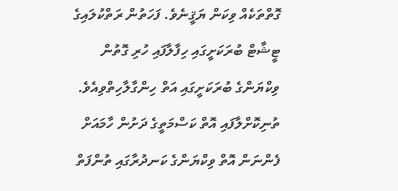ގޮތްތަކެއް ވިކަން ޔަޤީނެވެ. ފަހަތުން ރަތްކުލައިގެ ޓީޝާޓް ބުރަކަށީގައި ހިފާލާފައި ހުރި ގޮތުން ވިކްޔަންގެ ބުރަކަށީގައި އަތް ހިންގާލާހިތްވިއެވެ. ތުނިކޮށްލާފައި އޮތް ކަސްމަތީގެ ދަށުން ހާމައަށް ފެންނަން އޮތް ވިކްޔަންގެ ކަނދުރާގައި ތުންފަތް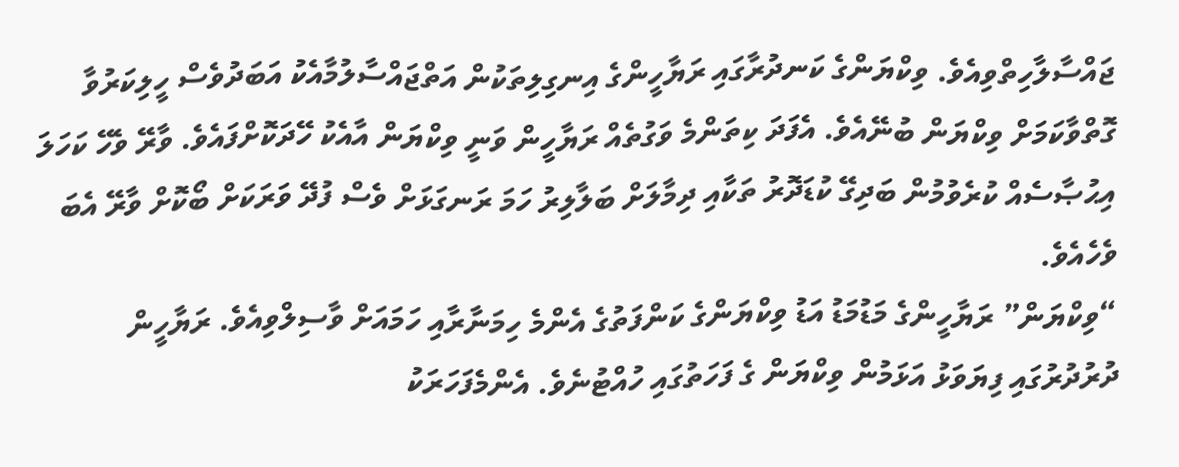ޖައްސާލާހިތްވިއެވެ. ވިކްޔަންގެ ކަނދުރާގައި ރަޔާހީންގެ އިނގިލިތަކުން އަތްޖައްސާލުމާއެކު އަބަދުވެސް ހީލިކަރުވާ ގޮތްވާކަމަށް ވިކްޔަން ބުނޭއެވެ. އެފަދަ ކިތަންމެ ވަގުތެއް ރަޔާހީން ވަނީ ވިކްޔަން އާއެކު ހޭދަކޮށްފައެވެ. ވާރޭ ވެހޭ ކަހަލަ އިޙުޞާސެއް ކުރެވުމުން ބަދިގޭ ކުޑަދޮރު ތަކާއި ދިމާލަށް ބަލާލިރު ހަމަ ރަނގަޅަށް ވެސް ފުދޭ ވަރަކަށް ބޯކޮށް ވާރޭ އެބަ ވެހެއެވެ.
“ވިކްޔަން” ރަޔާހީންގެ މަޑުމަޑު އަޑު ވިކްޔަންގެ ކަންފަތުގެ އެންމެ ހިމަނާރާއި ހަމައަށް ވާސިލްވިއެވެ. ރަޔާހީން ދުރުދުރުގައި ފިޔަވަޅު އަޅަމުން ވިކްޔަން ގެ ފަހަތުގައި ހުއްޓުނެވެ. އެންމެފަހަރަކު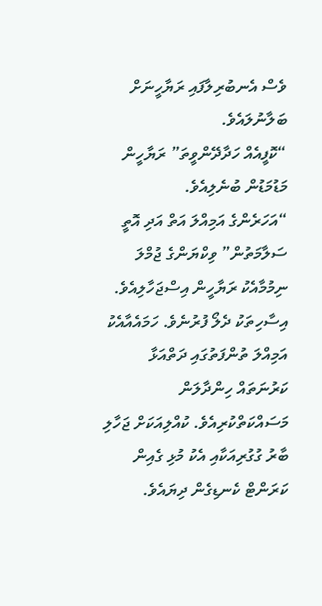ވެސް އެނބުރިލާފައި ރަޔާހީނަށް ބަލާނުލައެވެ.
“ކޮފީއެއް ހަދާދޭންވީތަ” ރަޔާހީން މަޑުމަޑުން ބުނެލިއެވެ.
“އަހަރެންގެ އަމިއްލަ އަތް އަދި އޮތީ ސަލާމަތުން” ވިކްޔަންގެ ޖުމްލަ ނިމުމާއެކު ރަޔާހީން އިސްޖަހާލިއެވެ. އިސާހިތަކު ދެލޯ ފުރުނެވެ. ހަމައެއާއެކު އަމިއްލަ ތުންފަތުގައި ދަތްއަޅާ ކަރުނަތައް ހިންދާލަން މަސައްކަތްކުރިއެވެ. ކުއްލިއަކަށް ޖަހާލި ބާރު ގުގުރިއަކާއި އެކު މުޅި ގެއިން ކަރަންޓް ކެނޑިގެން ދިޔައެވެ.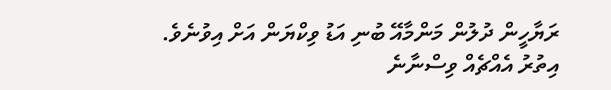ރަޔާހީން ދުލުން މަންމާއޭ ބުނި އަޑު ވިކްޔަން އަށް އިވުނެވެ. އިތުރު އެއްޗެއް ވިސްނާނެ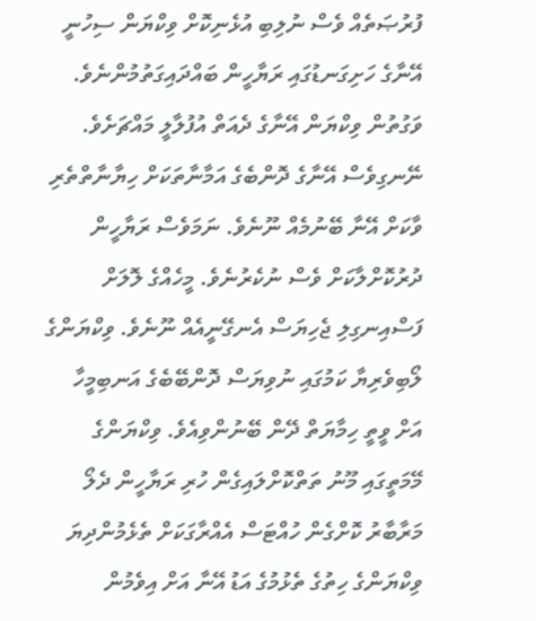ފުރުޞަތެއް ވެސް ނުލިބި އުޅެނިކޮށް ވިކްޔަން ސިހުނީ އޭނާގެ ހަށިގަނޑުގައި ރަޔާހީން ބައްދައިގަތުމުންނެވެ. ވަގުތުން ވިކްޔަން އޭނާގެ ދެއަތް އުފުލާލީ މައްޗަށެވެ. ނޭނގިވެސް އޭނާގެ ދޮންބެގެ އަމާނާތަކަށް ހިޔާނާތްތެރި ވާކަށް އޭނާ ބޭނުމެއް ނޫނެވެ. ނަމަވެސް ރަޔާހީން ދުރުކޮށްލާކަށް ވެސް ނުކެރުނެވެ. މީހެއްގެ ލޮލަށް ފަސްއިނގިލި ޖެހިޔަސް އެނގޭނީއެއް ނޫނެވެ. ވިކްޔަންގެ ލޯބިވެރިޔާ ކަމުގައި ނުވިޔަސް ދޮންބޭބެގެ އަނބިމީހާ އަށް ވީތީ ހިމާޔަތް ދޭން ބޭނުންވިއެވެ. ވިކްޔަންގެ މޭމަތީގައި މޫނު ތަތްކޮށްލައިގެން ހުރި ރަޔާހީން ދެލޯ މަރާބާރު ކޮށްގެން ހުއްޓަސް އެއްރާގަކަށް ތެޅެމުންދިޔަ ވިކްޔަންގެ ހިތުގެ ތެޅުމުގެ އަޑު އޭނާ އަށް އިވެމުން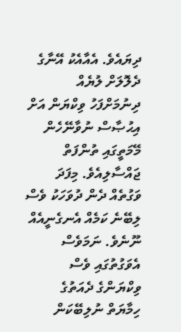ދިޔައެވެ. އެއާއެކު އޭނާގެ ދެލޮލަށް ލުޔެއް ދިނުމަށްފަހު ވިކްޔަން އަށް އިޙުޞާސް ނުވާނޭހެން މޭމަތީގައި ތުންފަތް ޖައްސާލިއެވެ. މިފަދަ ވަގުތެއް ދެން ދުވަހަކު ވެސް ލިބޭނެ ކަމެއް އެނގެނީއެއް ނޫނެވެ. ނަމަވެސް އެވަގުތުގައި ވެސް ވިކްޔަންގެ ދެއަތުގެ ހިމާޔަތް ނުލިބޭކަން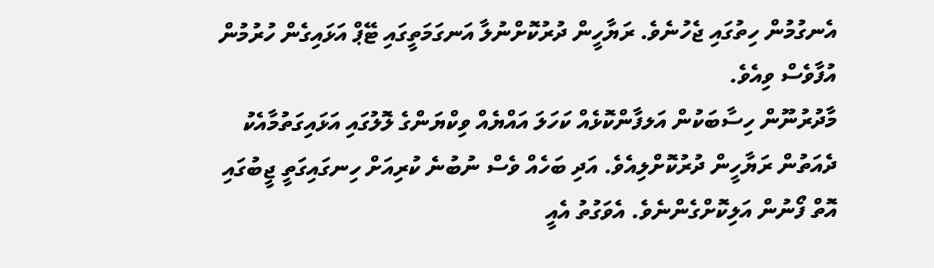އެނގުމުން ހިތުގައި ޖެހުނެވެ. ރަޔާހީން ދުރުކޮށްނުލާ އަނގަމަތީގައި ޓޭޕް އަޅައިގެން ހުރުމުން އުފާވެސް ވިއެވެ.
މާދުރުނޫން ހިސާބަކުން އަލފާންކޮޅެއް ކަހަލަ އައްޔެއް ވިކްޔަންގެ ލޮލުގައި އަޅައިގަތުމާއެކު ދެއަތުން ރަޔާހީން ދުރުކޮށްލިއެވެ. އަދި ބަހެއް ވެސް ނުބުނެ ކުރިއަށް ހިނގައިގަތީ ޖީބުގައި އޮތް ފޯނުން އަލިކޮށްގެންނެވެ. އެވަގުތު އެއީ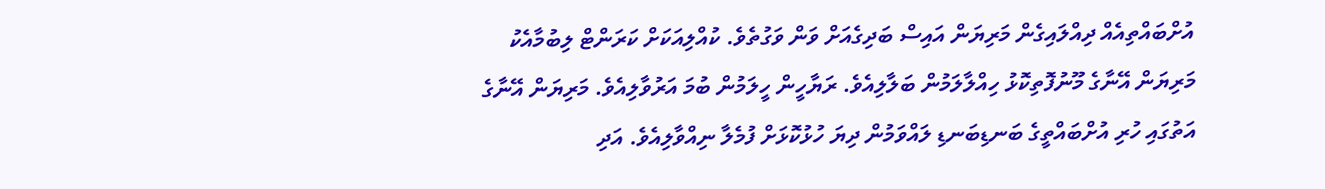އުށްބައްތިއެއް ދިއްލައިގެން މަރިޔަން އައިސް ބަދިގެއަށް ވަން ވަގުތެވެ. ކުއްލިއަކަށް ކަރަންޓް ލިބުމާއެކު މަރިޔަން އޭނާގެ މޫނުފޮތިކޮޅު ހިއްލާލަމުން ބަލާލިއެވެ. ރަޔާހީން ހީލަމުން ބުމަ އަރުވާލިއެވެ. މަރިޔަން އޭނާގެ އަތުގައި ހުރި އުށްބައްތީގެ ބަނޑިބަނޑި ލައްވަމުން ދިޔަ ހުޅުކޮޅަށް ފުމެލާ ނިއްވާލިއެވެ. އަދި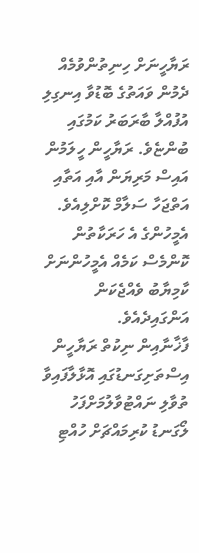ރަޔާހީނަށް ހިނިތުންވުމެއް ދެމުން ވައަތުގެ ބޮޑުވާ އިނގިލި އުފުއްލާ ބާރަބަރު ކަމުގައި ބުންޏެވެ. ރަޔާހީން ހީލަމުން އައިސް މަރިޔަން އާއި އަތާއި އަތްޖަހާ ސަލާމް ކޮށްލިއެވެ. އެމީހުންގެ އެ ހަރަކާތުން ކޮންމެސް ކަމެއް އެމީހުންނަށް ކާމިޔާބު ވެއްޖެކަން އަންގައިދެއެވެ.
ފާޚާނާއިން ނިކުތް ރަޔާހީން އިސްތަށިގަނޑުގައި އޮޅާލާފައިވާ ތުވާލި ނައްޓުވާލުމަށްފަހު ލޯގަނޑު ކުރިމައްޗަށް ހުއްޓި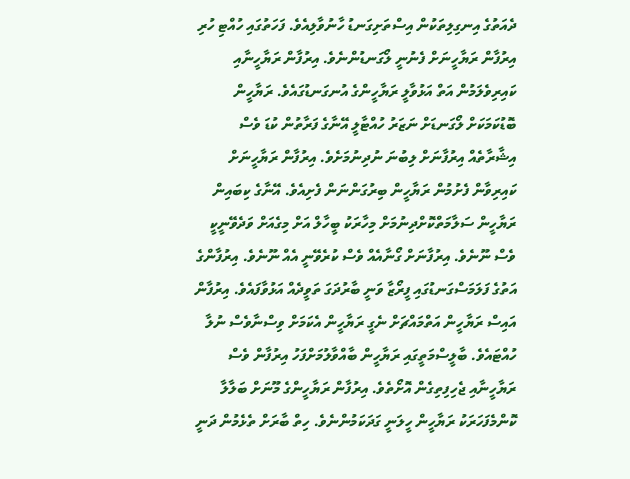ދެއަތުގެ އިނގިލިތަކުން އިސްތަށިގަނޑު ހާނުވާލިއެވެ. ފަހަތުގައި ހުއްޓި ހުރި އިރުފާން ރަޔާހީނަށް ފެނުނީ ލޯގަނޑުންނެވެ. އިރުފާން ރަޔާހީނާއި ކައިރިވެލަމުން އަތް އަޅުވާލީ ރަޔާހީންގެ އުނގަނޑުގައެވެ. ރަޔާހީން ބޮޑުކަމަކަށް ލޯގަނޑަށް ނަޒަރު ހުއްޓާލީ އޭނާގެ ފަރާތުން ކުޑަ ވެސް އިޝާރާތެއް އިރުފާނަށް ލިބުނަ ނުދިނުމަށެވެ. އިރުފާން ރަޔާހީނަށް ކައިރިވާން ފެށުމުން ރަޔާހީން ބިރުގަންނަން ފެށިއެވެ. އޭނާގެ ކިބައިން ރަޔާހީން ސަލާމަތްކޮށްދިނުމަށް މިހާރަކު ބީހާލް އަށް މިގެއަށް ވަދެވޭނީކީ ވެސް ނޫނެވެ. އިރުފާނަށް ގޯނާއެއް ވެސް ކުރެވޭނީ އެއް ނޫނެވެ. އިރުފާންގެ އަތުގެ ފަލަމަސްގަނޑުގައި ފީރޯޒާ ވަނީ ބާރުދަގަ ތަވީދެއް އަޅުވާފައެވެ. އިރުފާން އައިސް ރަޔާހީން އަތްމައްޗަށް ނެގީ ރަޔާހީން އެކަމަށް ވިސްނާވެސް ނުލާ ހުއްޓައެވެ. ބާލީސްމަތީގައި ރަޔާހީން ބާއްވާލުމަށްފަހު އިރުފާން ވެސް ރަޔާހީނާއި ޖެހިފިތިގެން އޮށޯތެވެ. އިރުފާން ރަޔާހީންގެ މޫނަށް ބަލާލާ ކޮންމެފަހަރަކު ރަޔާހީން ހީލަނީ ގަދަކަމުންނެވެ. ހިތް ބާރަށް ތެޅެމުން ދަނީ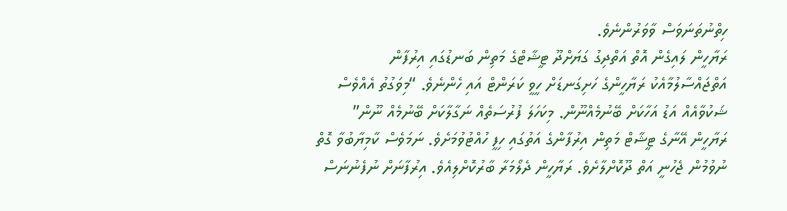ހިތްނުތަނަވަސް ވާވަރުންނެވެ.
ރަޔާހީން ލައިގެން އޮތް އަތްދިގު ގަޔަށްދޫ ޓީޝާޓްގެ މަތިން ބަނޑުގައި އިރުފާން އަތްޖައްސާލުމާއެކު ރަޔާހީންގެ ހަށިގަނޑަށް ހީވީ ކަރަންޓް އައި ހެންނެވެ. “މިވަގުތު އެއްވެސް ޝަކުވާއެއް އަޑު އަހާކަށް ބޭނުމެއްނޫން. މިކަހަލަ ފުރުސަތެއް ނަގާލާކަށް ބޭނުމެއް ނޫން” ރަޔާހީން އޭނާގެ ޓީޝާޓް މަތިން އިރުފާންގެ އަތުގައި ހިފީ ހުއްޓުވުމަށެވެ. ނަމަވެސް ކާމިޔާބުވާ ގޮތް ނުވުމުން ޖެހުނީ އަތް ދޫކޮށްލާށެވެ. ރަޔާހީން ދެލޯމަރާ ބާރުކޮށްލިއެވެ. އިރުފާނަށް ނުފެނުނަސް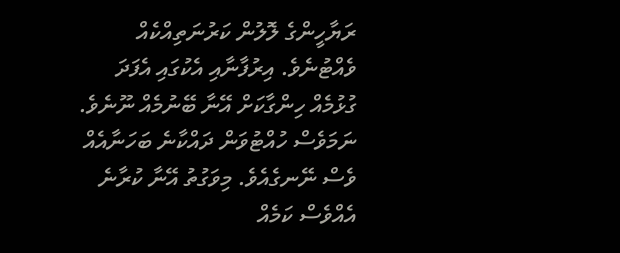ރަޔާހީންގެ ލޮލުން ކަރުނަތިއްކެއް ވެއްޓުނެވެ. އިރުފާނާއި އެކުގައި އެފަދަ ގުޅުމެއް ހިންގާކަށް އޭނާ ބޭނުމެއް ނޫނެވެ. ނަމަވެސް ހުއްޓުވަން ދައްކާނެ ބަހަނާއެއް ވެސް ނޭނގެއެވެ. މިވަގުތު އޭނާ ކުރާނެ އެއްވެސް ކަމެއް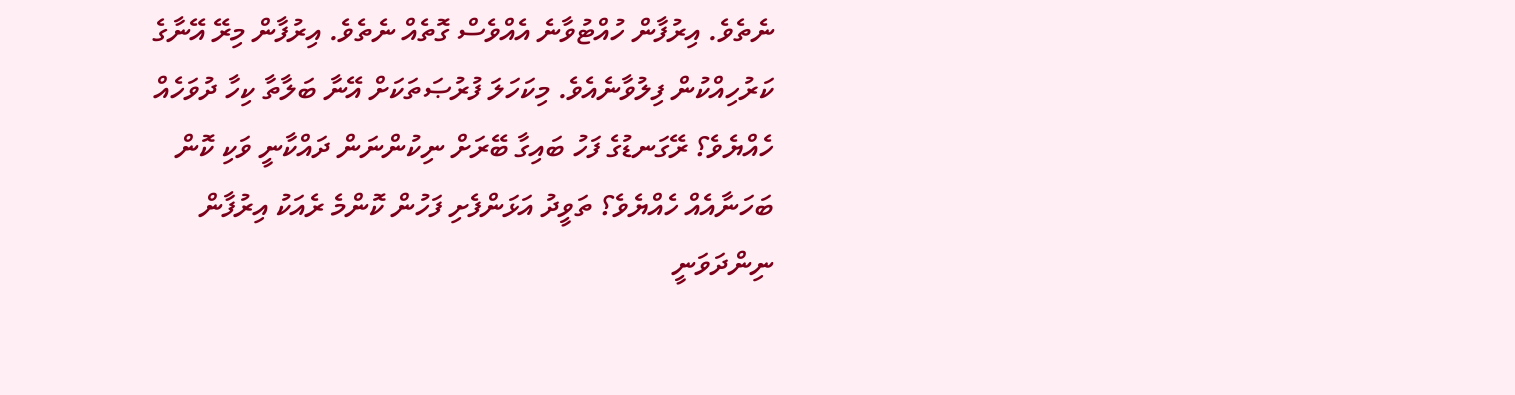ނެތެވެ. އިރުފާން ހުއްޓުވާނެ އެއްވެސް ގޮތެއް ނެތެވެ. އިރުފާން މިރޭ އޭނާގެ ކަރުހިއްކުން ފިލުވާނެއެވެ. މިކަހަލަ ފުރުޞަތަކަށް އޭނާ ބަލާތާ ކިހާ ދުވަހެއް ހެއްޔެވެ؟ ރޭގަނޑުގެ ފަހު ބައިގާ ބޭރަށް ނިކުންނަން ދައްކާނީ ވަކި ކޮން ބަހަނާއެއް ހެއްޔެވެ؟ ތަވީދު އަޅަންފެށި ފަހުން ކޮންމެ ރެއަކު އިރުފާން ނިންދަވަނީ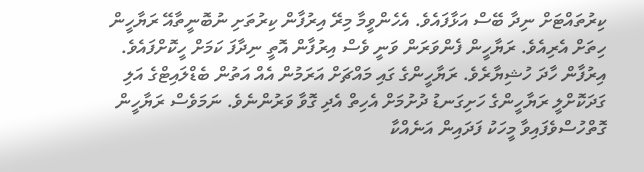ކިރުތައްޓަށް ނިދާ ބޭސް އަޅާފައެވެ. އެހެންވީމާ މިރޭ އިރުފާން ކިރުތަށި ނުބޮނީތާއޭ ރަޔާހީން ހިތަށް އެރިއެވެ. ރަޔާހީން ފެންވަރަން ވަނީ ވެސް އިރުފާން އޮތީ ނިދާފަ ކަމަށް ހީކޮށްފައެވެ. އިރުފާން ހާދަ ހުޝިޔާރެވެ. ރަޔާހީންގެ ގައި މައްޗަށް އަރަމުން އެއް އަތުން ބެޑްލައިޓްގެ އަލި ގަދަކޮށްލީ ރަޔާހީންގެ ހަށިގަނޑު ދުށުމަށް އެހިތް އެދި ގޮވާ ވަރުންނެވެ. ނަމަވެސް ރަޔާހީން ގޮތްހުސްވެފައިވާ މީހަކު ފަދައިން އަނެއްކާ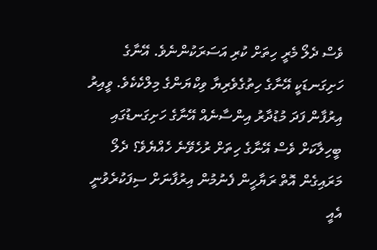ވެސް ދެލޯ މެރީ ހިތަށް ކުރި އަސަރަކުންނެވެ. އޭނާގެ ހަށިގަނޑަކީ އޭނާގެ ހިތުގެވެރިޔާ ވިކްޔަންގެ މިލްކެކެވެ. ވީއިރު އިރުފާން ފަދަ މުޑުދާރު އިންސާނެއް އޭނާގެ ހަށިގަނޑުގައި ބީހިލާކަށް ވެސް އޭނާގެ ހިތަށް ރުހެވޭނެ ހެއްޔެވެ؟ ދެލޯ މަރައިގެން އޮތް ރަޔާހީން ފެނުމުން އިރުފާނަށް ސިފަކުރެވުނީ އެއީ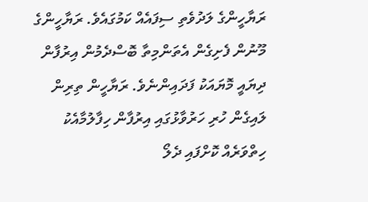ރަޔާހީންގެ ލަދުވެތި ސިފައެއް ކަމުގައެވެ. ރަޔާހީންގެ މޫނުން ފެށިގެން އެތަންމިތާ ބޮސްދެމުން އިރުފާން ދިޔައީ މޮޔައަކު ފަދައިންނެވެ. ރަޔާހީން ތިރިން ލައިގެން ހުރި ހަރުވާޅުގައި އިރުފާން ހިފާލުމާއެކު ހިތްވަރެއް ކޮށްފައި ދެލޯ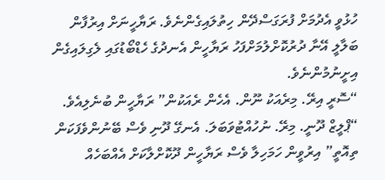ހުޅުވީ އެދުމަށް ފުރަގަސްދޭން ހިތުލައިގެންނެވެ. ރަޔާހީނަށް އިރުފާން ބަލާލީ އޭނާ ދުރުކޮށްލުމަށްފަހު ރަޔާހީން އެނދުގެ ހެޑްބޯޑުގައި ލެގިލައިގެން އިށީނުމުންނެވެ.
“ސޮރީ އިރޭ. މިރެއަކު ނޫން. އެހެން ރެއަކުން” ރަޔާހީން ބުނެލިއެވެ.
“ޕްލީޒް ދޫނީ. މިރޭ. ނުހުއްޓުވަބަލަ. އެނގޭ ދޫނި ވެސް ބޭނުންވެފަކަން ތިއޮތީ” އިރުވީން ހަމަހިލާ ވެސް ރަޔާހީން ދޫކޮށްލާކަށް އެއްބަހެއް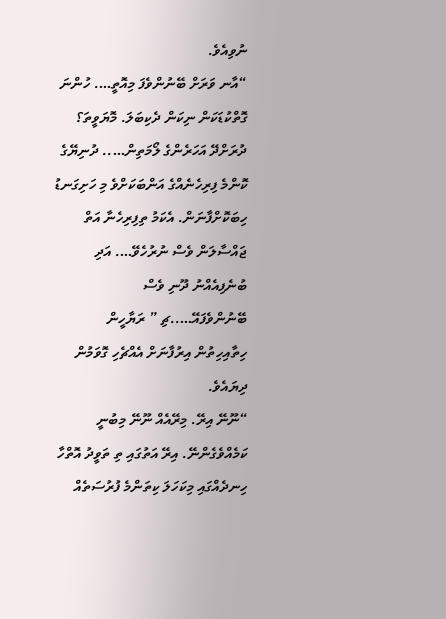ނުވިއެވެ.
“އާނ ވަރަށް ބޭނުންވެފަ މިއޮތީ…. ހުންނަ ގޮތްކުޑަކަން ނިކަން ދެކިބަލަ. މޮޔަވީތަ؟ ދުރަށްދޭ އަހަރެންގެ ލޯމަތިން….. ދުނިޔޭގެ ކޮންމެ ފިރިހެނެއްގެ އަންބަކަށްވެ މި ހަށިގަނޑު ހިބަކޮށްފާނަން. އެކަމު ތިފިރިހެނާ އަތް ޖައްސާލަން ވެސް ނުރުހެވޭ…. އަދި ބުނެފިއެއްނު ދޫނި ވެސް ބޭނުންވެފައޭ…..ޗި ” ރަޔާހީން ހިތާއިހިތުން އިރުފާނަށް އެއްޗެހި ގޮވަމުން ދިޔައެވެ.
“ނޫނޭ އިރޭ. މިރޭއެއް ނޫނޭ މިބުނީ ކަމެއްވެގެންނޭ. އިރޭ އަތުގައި ތި ތަވީދު އޮތްހާ ހިނދެއްގައި މިކަހަލަ ކިތަންމެ ފުރުސަތެއް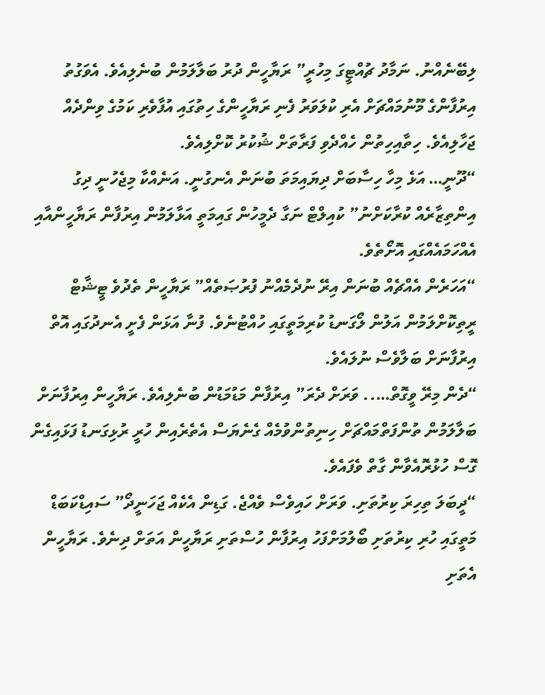ލިބޭނެއްނު. ނަމާދު ޗުއްޓީގަ މިހުރީ” ރަޔާހީން ދުރު ބަލާލަމުން ބުނެލިއެވެ. އެވަގުތު އިރުފާންގެ މޫނުމައްޗަށް އެރި ކުލަވަރު ފެނި ރަޔާހީންގެ ހިތުގައި އުފާވެރި ކަމުގެ ވިންދެއް ޖަހާލިއެވެ. ހިތާއިހިތުން ހެއްދެވި ފަރާތަށް ޝުކުރު ކޮށްލިއެވެ.
“ދޫނީ… އަޅެ މިހާ ހިސާބަށް ދިޔައިމަތަ ބުނަން އެނގުނީ. އަނެއްކާ މިޖެހުނީ ދިގު އިންތިޒާރެއް ކުރާކަށްނު” ކުއިލްޓް ނަގާ ދެމީހުން ގައިމަތީ އަޅާލަމުން އިރުފާން ރަޔާހީންއާއި އެއްހަމައެއްގައި އޮށޯތެވެ.
“އަހަރެން އެއްޗެއް ބުނަން އިރޭ ނުދެމެއްނު ފުރުޞަތެއް” ރަޔާހީން ތެދުވެ ޓީޝާޓް ރީތިކޮށްލަމުން އަލުން ލޯގަނޑު ކުރިމަތީގައި ހުއްޓުނެވެ. ފުނާ އަޅަން ފެށީ އެނދުގައި އޮތް އިރުފާނަށް ބަލާވެސް ނުލައެވެ.
“ދެން މިރޭ ވީގޮތް….. ވަރަށް ދެރަ” އިރުފާން މަޑުމަޑުން ބުނެލިއެވެ. ރަޔާހީން އިރުފާނަށް ބަލާލަމުން ތުންފަތްމައްޗަށް ހިނިތުންވުމެއް ގެނެޔަސް އެތެރެއިން ހުރީ ރުޅިގަނޑު ފަޅައިގެން ގޮސް ހުޅުރޮއެވާން ގާތް ވެފައެވެ.
“ދީބަލަ ތިހިރަ ކިރުތަށި. ވަރަށް ހައިވެސް ވެއްޖެ. ގަޑިން އެކެއް ޖަހަނީދޯ” ސައިޑްކަބަޑް މަތީގައި ހުރި ކިރުތަށި ބޯލުމަށްފަހު އިރުފާން ހުސްތަށި ރަޔާހީން އަތަށް ދިނެވެ. ރަޔާހީން އެތަށި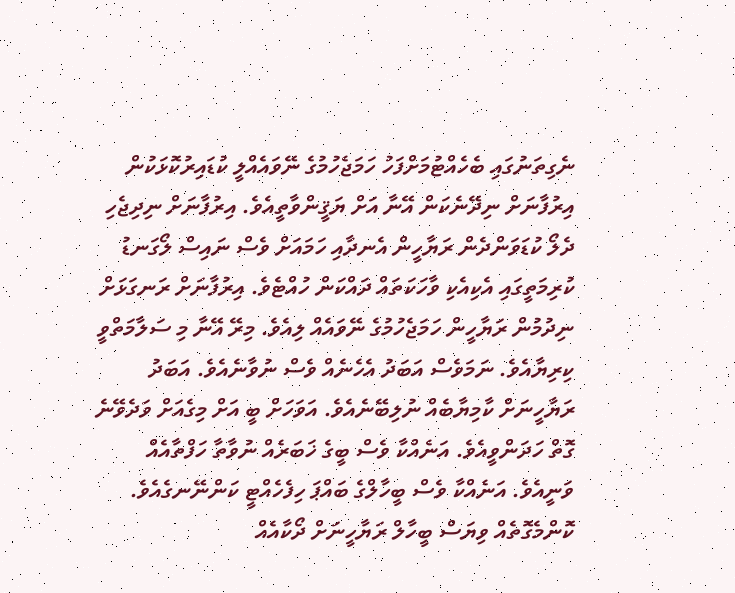ނެގިތަނުގައި ބެހެއްޓުމަށްފަހު ހަމަޖެހުމުގެ ނޭވައެއްލީ ކުޑައިރުކޮޅަކުން އިރުފާނަށް ނިދޭނެކަން އޭނާ އަށް ޔަޤީންވާތީއެވެ. އިރުފާނަށް ނިދިޖެހި ދެލޯ ކުޑަވަންދެން ރަޔާހީން އެނދާއި ހަމައަށް ވެސް ނައިސް ލޯގަނޑު ކުރިމަތީގައި އެކިއެކި ވާހަކަތައް ދައްކަން ހުއްޓެވެ. އިރުފާނަށް ރަނގަޅަށް ނިދުމުން ރަޔާހީން ހަމަޖެހުމުގެ ނޭވައެއް ލިއެވެ. މިރޭ އޭނާ މި ސަލާމަތްވީ ކިރިޔާއެވެ. ނަމަވެސް އަބަދު އެހެނެއް ވެސް ނުވާނެއެވެ. އަބަދު ރަޔާހީނަށް ކާމިޔާބެއް ނުލިބޭނެއެވެ. އަވަހަށް ބީ އަށް މިގެއަށް ވަދެވޭނެ ގޮތް ހަދަންވީއެވެ. އަނެއްކާ ވެސް ބީގެ ޚަބަރެއް ނުވާތާ ހަފްތާއެއް ވަނީއެވެ. އަނެއްކާ ވެސް ބީހާލްގެ ބައްޕަ ހިފެހެއްޓީ ކަންނޭނގެއެވެ. ކޮންމެގޮތެއް ވިޔަސް ބީހާލް ރަޔާހީނަށް ދޯކާއެއް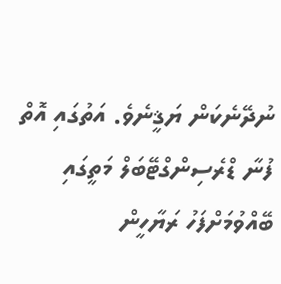ނުދޭނެކަން ޔަޤީނެވެ. އަތުގައި އޮތް ފުނާ ޑްރެސިންގްޓޭބަލް މަތީގައި ބޭއްވުމަށްފަހު ރަޔާހީން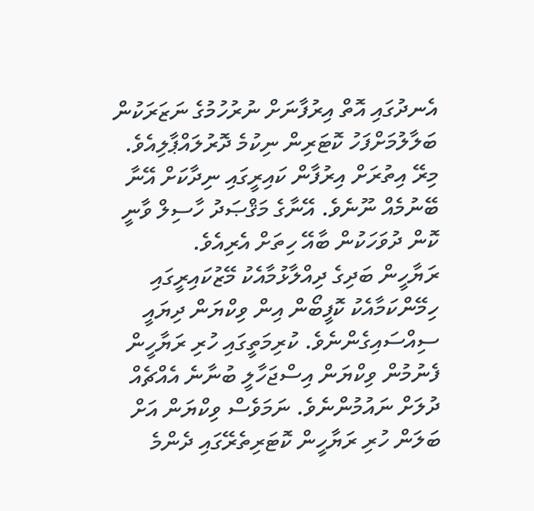އެނދުގައި އޮތް އިރުފާނަށް ނުރުހުމުގެ ނަޒަރަކުން ބަލާލުމަށްފަހު ކޮޓަރިން ނިކުމެ ދޮރުލައްޕާލިއެވެ. މިރޭ އިތުރަށް އިރުފާން ކައިރީގައި ނިދާކަށް އޭނާ ބޭނުމެއް ނޫނެވެ. އޭނާގެ މަޤްޞަދު ހާސިލް ވާނީ ކޮން ދުވަހަކުން ބާއޭ ހިތަށް އެރިއެވެ.
ރަޔާހީން ބަދިގެ ދިއްލާޅުމާއެކު މޭޒުކައިރީގައި ހިމޭންކަމާއެކު ކޮފީބޯން އިން ވިކްޔަން ދިޔައީ ސިއްސައިގެންނެވެ. ކުރިމަތީގައި ހުރި ރަޔާހީން ފެނުމުން ވިކްޔަން އިސްޖަހާލީ ބުނާނެ އެއްޗެއް ދުލަށް ނައުމުންނެވެ. ނަމަވެސް ވިކްޔަން އަށް ބަލަން ހުރި ރަޔާހީން ކޮޓަރިތެރޭގައި ދެންމެ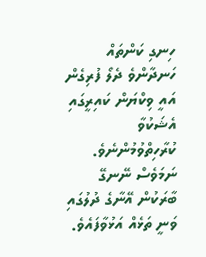ހިނގި ކަންތައް ހަނދާންވެ ދެލޯ ފުރިގެން އައީ ވިކްޔަން ކައިރީގައި އެޝަކުވާ ކުރާހިތްވުމުންނެވެ. ނަމަވެސް ނޭނގޭ ބާރަކުން އޭނާގެ ދުލުގައި ވަނީ ތަޅެއް އަޅުވާފައެވެ.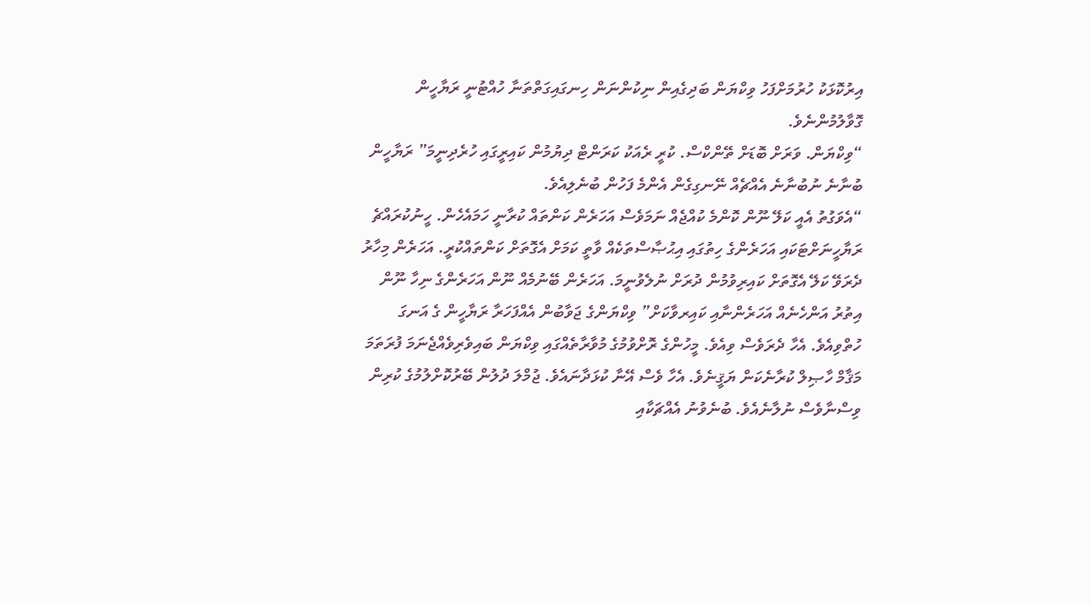އިރުކޮޅަކު ހުރުމަށްފަހު ވިކްޔަން ބަދިގެއިން ނިކުންނަން ހިނގައިގަތްތަނާ ހުއްޓުނީ ރަޔާހީން ގޮވާލުމުންނެވެ.
“ވިކްޔަން. ވަރަށް ބޮޑަށް ތޭންކްސް. ކުރީ ރެއަކު ކަރަންޓް ދިޔުމުން ކައިރީގައި ހުރެދިނީމަ” ރަޔާހީން ބުނާނެ ނުބުނާނެ އެއްޗެއް ނޭނގިގެން އެންމެ ފަހުން ބުނެލިއެވެ.
“އެވަގުތު އެއީ ކަލޭ ނޫން ކޮންމެ ކުއްޖެއް ނަމަވެސް އަހަރެން ކަންތައް ކުރާނީ ހަމައެހެން. ހީނުކުރައްޗެ ރަޔާހީނަށްޓަކައި އަހަރެންގެ ހިތުގައި އިޙުޞާސްތަކެއް ވާތީ ކަމަށް އެގޮތަށް ކަންތައްކުރީ. އަހަރެން މިހާރު ދެރަވޭ ކަލޭ އެގޮތަށް ކައިރިވުމުން ދުރަށް ނުލެވުނީމަ. އަހަރެން ބޭނުމެއް ނޫން އަހަރެންގެ ނިހާ ނޫން އިތުރު އަންހެނެއް އަހަރެންނާއި ކައިރވާކަށް” ވިކްޔަންގެ ޖަވާބުން އެއްފަހަރާ ރަޔާހީން ގެ އަނގަ ހުތްވިއެވެ. އެހާ ދެރަވެސް ވިއެވެ. މީހުންގެ ރޮށްވުމުގެ މުވާރާތެއްގައި ވިކްޔަން ބައިވެރިވެއްޖެނަމަ ފުރަތަމަ މަޤާމް ހާޞިލް ކުރާނެކަން ޔަޤީނެވެ. އެހާ ވެސް އޭނާ ކުޅަދާނައެވެ. ޖުމްލަ ދުލުން ބޭރުކޮށްލުމުގެ ކުރިން ވިސްނާވެސް ނުލާނެއެވެ. ބުނެވުނު އެއްޗަކާއި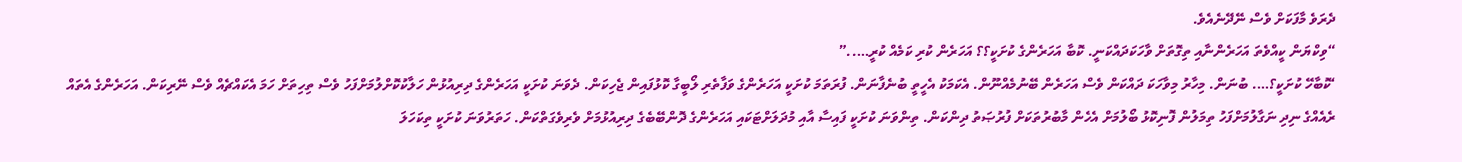ދެރަވެ މާފަކަށް ވެސް ނޭދޭނެއެވެ.
“ވިކްޔަން ކީއްވެތަ އަހަރެންނާއި ތިގޮތަށް ވާހަކަދައްކަނީ. ކޮބާ އަހަރެންގެ ކުށަކީ؟؟ އަހަރެން ކުރި ކަމެއް ކުރީ…..”
‘ކޮބާހޭ ކުށަކީ؟…. ބުނަން. މިހާރު މިވާހަކަ ދައްކަން ވެސް އަހަރެން ބޭނުމެއްނޫން. އެކަމަކު އެހީތީ ބުނެފާނަން. ފުރަތަމަ ކުށަކީ އަހަރެންގެ ވަފާތެރި ލޯބީގާ ކޮޅުފައިން ޖެހިކަން. ދެވަނަ ކުށަކީ އަހަރެންގެ ދިރިއުޅުން ހަލާކުކޮށްލުމަށްފަހު ވެސް ތިހިތަށް ހަމަ އެކައްޗެއް ވެސް ނޭރިކަން. އަހަރެންގެ އެތައް ރެއެއްގެ ނިދި ނަގާލުމަށްފަހު ތިމަލުން ފޮނިކޮޅު ބޯލުމަށް އެހެން މާބުރުތަކަށް ފުރުޞަތު ދިންކަން. ތިންވަނަ ކުށަކީ ފައިސާ އާއި މުދަލަށްޓަކައި އަހަރެންގެ ދޮންބޭބެގެ ދިރިއުޅުމަށް ވެރިވެގަތްކަން. ހަތަރުވަނަ ކުށަކީ ތިކަހަލަ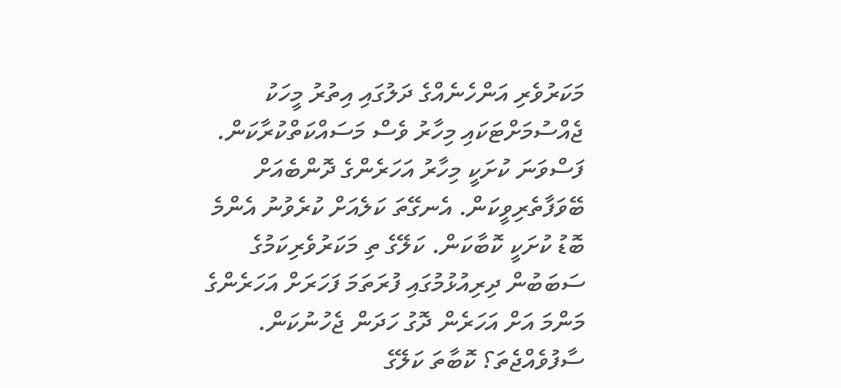މަކަރުވެރި އަންހެނެއްގެ ދަލުގައި އިތުރު މީހަކު ޖެއްސުމަށްޓަކައި މިހާރު ވެސް މަސައްކަތްކުރާކަން. ފަސްވަނަ ކުށަކީ މިހާރު އަހަރެންގެ ދޮންބެއަށް ބޭވަފާތެރިވީކަން. އެނގޭތަ ކަލެއަށް ކުރެވުނު އެންމެ ބޮޑު ކުށަކީ ކޮބާކަން. ކަލޭގެ ތި މަކަރުވެރިކަމުގެ ސަބަބުން ދިރިއުޅުމުގައި ފުރަތަމަ ފަހަރަށް އަހަރެންގެ މަންމަ އަށް އަހަރެން ދޮގު ހަދަން ޖެހުނުކަން. ސާފުވެއްޖެތަ؟ ކޮބާތަ ކަލޭގެ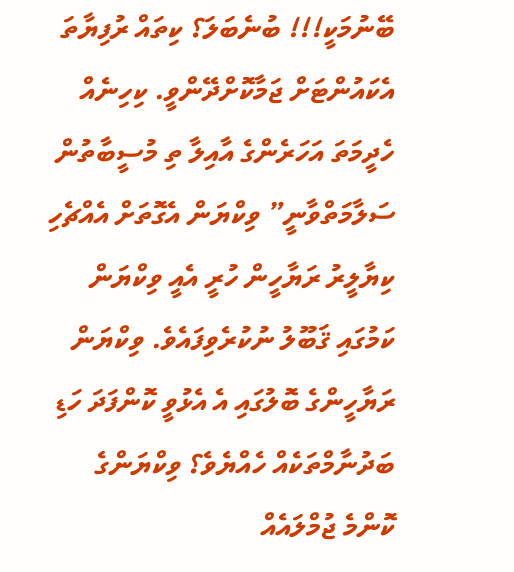ބޭނުމަކީ!!! ބުނެބަލަ؟ ކިތައް ރުފިޔާތަ އެކައުންޓަށް ޖަމާކޮށްދޭންވީ. ކިހިނެއް ހެދީމަތަ އަހަރެންގެ އާއިލާ ތި މުސީބާތުން ސަލާމަތްވާނީ” ވިކްޔަން އެގޮތަށް އެއްޗެހި ކިޔާލީރު ރަޔާހީން ހުރީ އެއީ ވިކްޔަން ކަމުގައި ޤަބޫލު ނުކުރެވިފައެވެ. ވިކްޔަން ރަޔާހީންގެ ބޮލުގައި އެ އެޅުވީ ކޮންފަދަ ހަޑި ބަދުނާމްތަކެއް ހެއްޔެވެ؟ ވިކްޔަންގެ ކޮންމެ ޖުމްލައެއް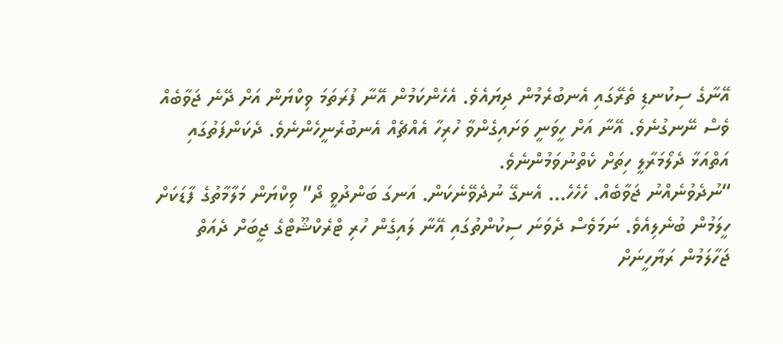އޭނާގެ ސިކުނޑި ތެރޭގައި އެނބުރެމުން ދިޔައެވެ. އެހެންކަމުން އޭނާ ފުރަތަމަ ވިކްޔަން އަށް ދޭނެ ޖަވާބެއް ވެސް ނޭނގުނެވެ. އޭނާ އަށް ހީވަނީ ވަށައިގެންވާ ހުރިހާ އެއްޗެއް އެނބުރެނީހެންނެވެ. ދެކަންފަތުގައި އަތްއަޅާ ދެލޯމަރާލީ ހިތަށް ކެތްނުވަމުންނެވެ.
“ނުދެވުނެއްނު ޖަވާބެއް. ހެހެހެ… އެނގޭ ނުދެވޭނެކަން. އަނގަ ބަންދުވީ ދޯ” ވިކްޔަން މަލާމާތުގެ ފާޑަކަށް ހީލަމުން ބުނެލިއެވެ. ނަމަވެސް ދެވަނަ ސިކުންތުގައި އޭނާ ލައިގެން ހުރި ޓްރެކްޝޫޓްގެ ޖީބަށް ދެއަތް ޖަހާލަމުން ރަޔާހީނަށް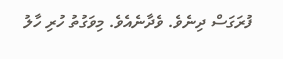ފުރަގަސް ދިނެވެ. ވެދާނެއެވެ. މިވަގުތު ހުރި ހާލު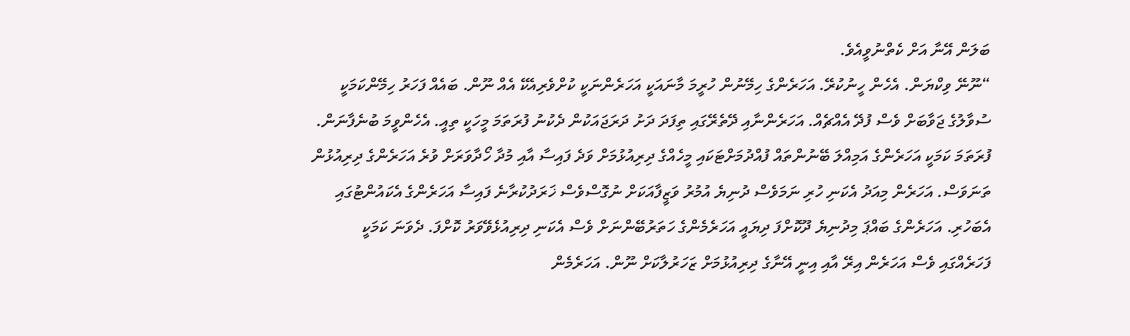ބަލަން އޭނާ އަށް ކެތްނުވީއެވެ.
“ނޫނޭ ވިކްޔަން. އެހެން ހީނުކުރޭ. އަހަރެންގެ ހިމޭނުން ހުރީމަ މާނައަކީ އަހަރެންނަކީ ކުށްވެރިއެކޭ އެއް ނޫން. ބައެއް ފަހަރު ހިމޭންކަމަކީ ސުވާލުގެ ޖަވާބަށް ވެސް ފުދޭ އެއްޗެއް. އަހަރެންނާއި ދޭތެރޭގައި ތިފަދަ ދަށު ދަރަޖައަކުން ދެކުނު ފުރަތަމަ މީހަކީ ތިއީ. އެހެންވީމަ ބުނެފާނަން. ފުރަތަމަ ކަމަކީ އަހަރެންގެ އަމިއްލަ ބޭނުންތައް ފުއްދުމަށްޓަކައި މީހެއްގެ ދިރިއުޅުމަށް ވަދެ ފައިސާ އާއި މުދާ ހޯދާވަރަށް ވުރެ އަހަރެންގެ ދިރިއުޅުން ތަނަވަސް. އަހަރެން މިއަދު އެކަނި ހުރި ނަމަވެސް ދުނިޔެ އުމުރު ވަޒީފާއަކަށް ނުގޮސްވެސް ޚަރަދުކުރާނެ ފައިސާ އަހަރެންގެ އެކައުންޓުގައި އެބަހުރި. އަހަރެންގެ ބައްޕަ މިދުނިޔެ ދޫކޮށްފަ ދިޔައީ އަހަރެމެންގެ ހަތަރުބޭންނަށް ވެސް އެކަނި ދިރިއުޅެވޭވަރު ކޮށްފަ. ދެވަނަ ކަމަކީ ފަހަރެއްގައި ވެސް އަހަރެން އިރޭ އާއި އިނީ އޭނާގެ ދިރިއުޅުމަށް ޒަހަރުލާކަށް ނޫން. އަހަރެމެން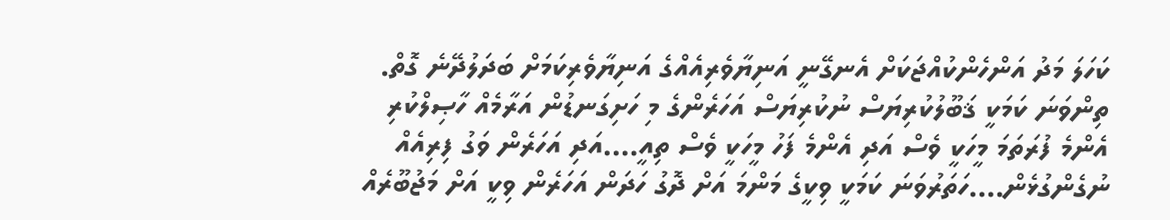ކަހަލަ މަދު އަންހެންކުއްޖަކަށް އެނގޭނީ އަނިޔާވެރިއެއްގެ އަނިޔާވެރިކަމަށް ބަދަލުދޭނެ ގޮތް. ތިންވަނަ ކަމަކީ ޤަބޫލުކުރިޔަސް ނުކުރިޔަސް އަހަރެންގެ މި ހަށިގަނޑުން އަރާމެއް ހާޞިލްކުރި އެންމެ ފުރަތަމަ މީހަކީ ވެސް އަދި އެންމެ ފަހު މީހަކީ ވެސް ތިއީ….އަދި އަހަރެން ވަގު ފިރިއެއް ނުގެންގުޅެން….ހަތަރުވަނަ ކަމަކީ ވިކީގެ މަންމަ އަށް ދޮގު ހަދަން އަހަރެން ވިކީ އަށް މަޖުބޫރެއް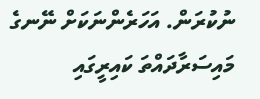ނުކުރަން. އަހަރެންނަކަށް ނޭނގެ މައިސަރާދައްތަ ކައިރީގައި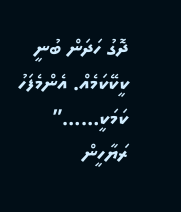ދޮގު ހަދަން ބުނީ ކީކޭކަމެއް. އެންމެފަހު ކަމަކީ……” ރަޔާހީން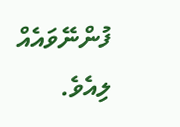ފުންނޭވައެއް ލިއެވެ.